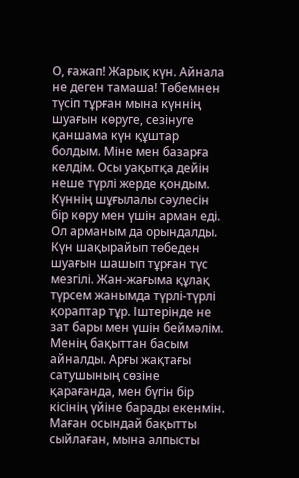О, ғажап! Жарық күн. Айнала не деген тамаша! Төбемнен түсіп тұрған мына күннің шуағын көруге, сезінуге қаншама күн құштар болдым. Міне мен базарға келдім. Осы уақытқа дейін неше түрлі жерде қондым. Күннің шұғылалы сәулесін бір көру мен үшін арман еді. Ол арманым да орындалды. Күн шақырайып төбеден шуағын шашып тұрған түс мезгілі. Жан-жағыма құлақ түрсем жанымда түрлі-түрлі қораптар тұр. Іштерінде не зат бары мен үшін беймәлім. Менің бақыттан басым айналды. Арғы жақтағы сатушының сөзіне қарағанда, мен бүгін бір кісінің үйіне барады екенмін. Маған осындай бақытты сыйлаған, мына алпысты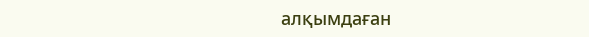алқымдаған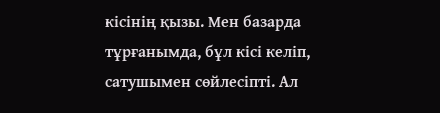кісінің қызы. Мен базарда тұрғанымда, бұл кісі келіп, сатушымен сөйлесіпті. Ал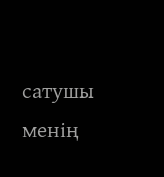сатушы менің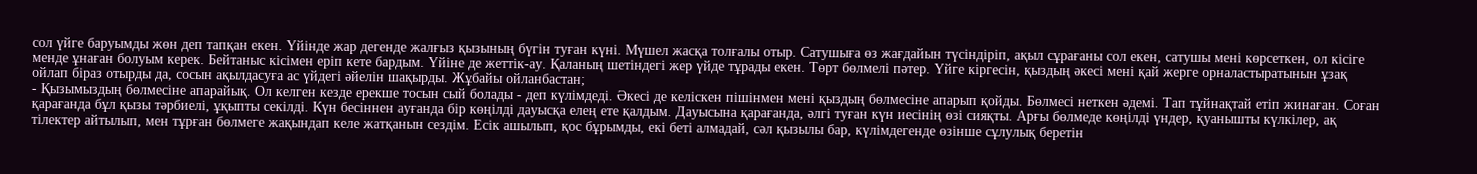сол үйге баруымды жөн деп тапқан екен. Үйінде жар дегенде жалғыз қызының бүгін туған күні. Мүшел жасқа толғалы отыр. Сатушыға өз жағдайын түсіндіріп, ақыл сұрағаны сол екен, сатушы мені көрсеткен, ол кісіге менде ұнаған болуым керек. Бейтаныс кісімен еріп кете бардым. Үйіне де жеттік-ау. Қаланың шетіндегі жер үйде тұрады екен. Төрт бөлмелі пәтер. Үйге кіргесін, қыздың әкесі мені қай жерге орналастыратынын ұзақ ойлап біраз отырды да, сосын ақылдасуға ас үйдегі әйелін шақырды. Жұбайы ойланбастан;
- Қызымыздың бөлмесіне апарайық. Ол келген кезде ерекше тосын сый болады - деп күлімдеді. Әкесі де келіскен пішінмен мені қыздың бөлмесіне апарып қойды. Бөлмесі неткен әдемі. Тап тұйнақтай етіп жинаған. Соған қарағанда бұл қызы тәрбиелі, ұқыпты секілді. Күн бесіннен ауғанда бір көңілді дауысқа елең ете қалдым. Дауысына қарағанда, әлгі туған күн иесінің өзі сияқты. Арғы бөлмеде көңілді үндер, қуанышты күлкілер, ақ тілектер айтылып, мен тұрған бөлмеге жақындап келе жатқанын сездім. Есік ашылып, қос бұрымды, екі беті алмадай, сәл қызылы бар, күлімдегенде өзінше сұлулық беретін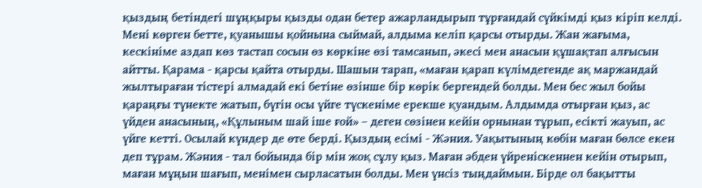қыздың бетіндегі шұңқыры қызды одан бетер ажарландырып тұрғандай сүйкімді қыз кіріп келді. Мені көрген бетте, қуанышы қойнына сыймай, алдыма келіп қарсы отырды. Жан жағыма, кескініме аздап көз тастап сосын өз көркіне өзі тамсанып, әкесі мен анасын құшақтап алғысын айтты. Қарама - қарсы қайта отырды. Шашын тарап, «маған қарап күлімдегенде ақ маржандай жылтыраған тістері алмадай екі бетіне өзінше бір көрік бергендей болды. Мен бес жыл бойы қараңғы түнекте жатып, бүгін осы үйге түскеніме ерекше қуандым. Алдымда отырған қыз, ас үйден анасының, «Құлыным шай іше ғой» – деген сөзінен кейін орнынан тұрып, есікті жауып, ас үйге кетті. Осылай күндер де өте берді. Қыздың есімі - Жәния. Уақытының көбін маған бөлсе екен деп тұрам. Жәния - тал бойында бір мін жоқ сұлу қыз. Маған әбден үйреніскеннен кейін отырып, маған мұңын шағып, менімен сырласатын болды. Мен үнсіз тыңдаймын. Бірде ол бақытты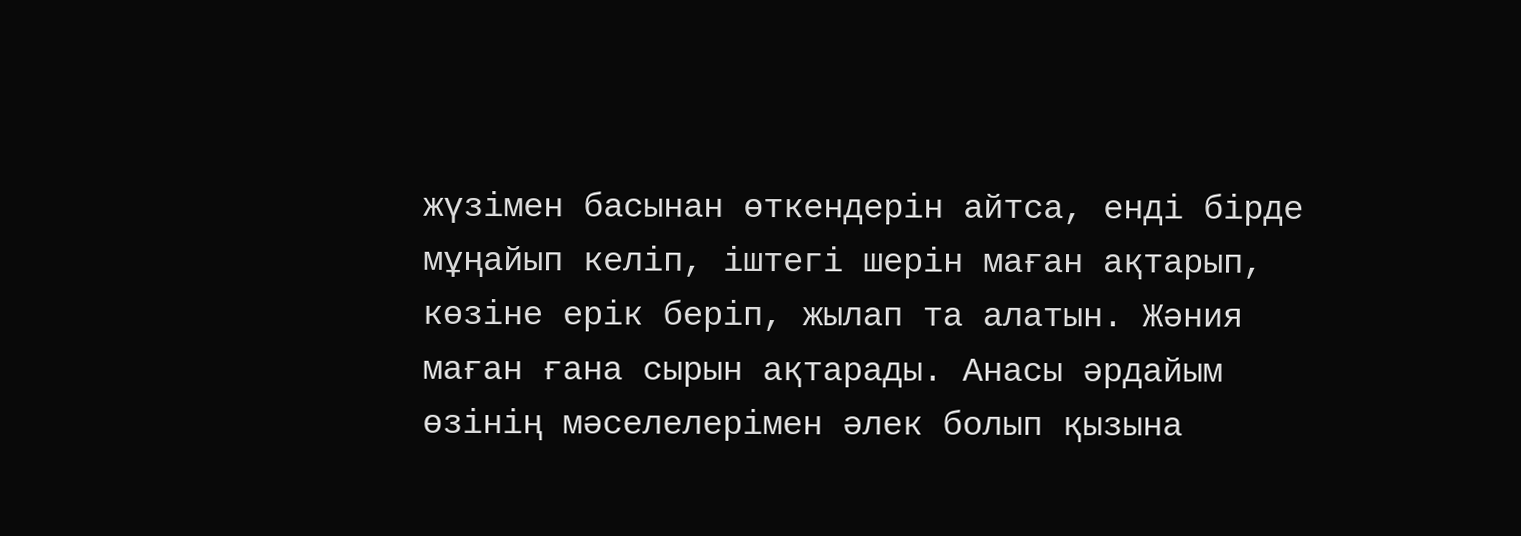жүзімен басынан өткендерін айтса, енді бірде мұңайып келіп, іштегі шерін маған ақтарып, көзіне ерік беріп, жылап та алатын. Жәния маған ғана сырын ақтарады. Анасы әрдайым өзінің мәселелерімен әлек болып қызына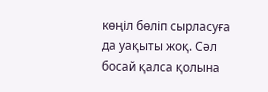көңіл бөліп сырласуға да уақыты жоқ. Сәл босай қалса қолына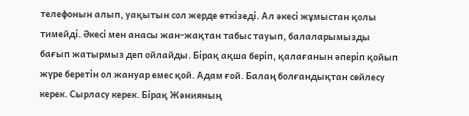телефонын алып, уақытын сол жерде өткізеді. Ал әкесі жұмыстан қолы тимейді. Әкесі мен анасы жан-жақтан табыс тауып, балаларымызды бағып жатырмыз деп ойлайды. Бірақ ақша беріп, қалағанын әперіп қойып жүре беретін ол жануар емес қой. Адам ғой. Балаң болғандықтан сөйлесу керек. Сырласу керек. Бірақ Жәнияның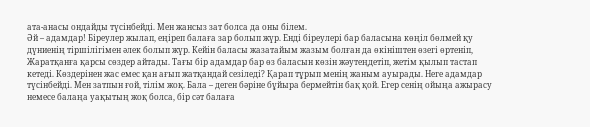ата-анасы ондайды түсінбейді. Мен жансыз зат болса да оны білем.
Әй – адамдар! Біреулер жылап, еңіреп балаға зар болып жүр. Енді біреулері бар баласына көңіл бөлмей қу дүниенің тіршілігімен әлек болып жүр. Кейін баласы жазатайым жазым болған да өкініштен өзегі өртеніп, Жаратқанға қарсы сөздер айтады. Тағы бір адамдар бар өз баласын көзін жәутеңдетіп, жетім қылып тастап кетеді. Көздерінен жас емес қан ағып жатқандай сезіледі? Қарап тұрып менің жаным ауырады. Неге адамдар түсінбейді. Мен затпын ғой, тілім жоқ. Бала – деген бәріне бұйыра бермейтін бақ қой. Егер сенің ойыңа ажырасу немесе балаңа уақытың жоқ болса, бір сәт балаға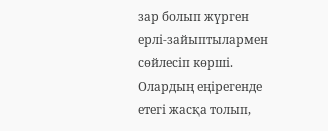зар болып жүрген ерлі-зайыптылармен сөйлесіп көрші. Олардың еңірегенде етегі жасқа толып,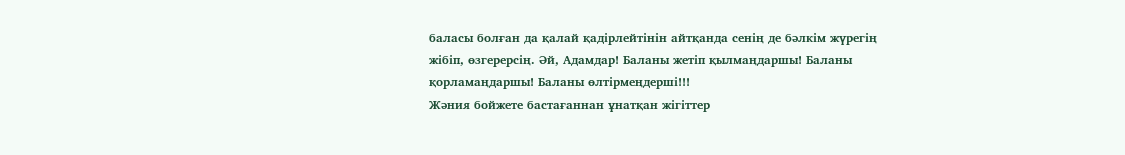баласы болған да қалай қадірлейтінін айтқанда сенің де бәлкім жүрегің жібіп, өзгерерсің. Әй, Адамдар! Баланы жетіп қылмаңдаршы! Баланы қорламаңдаршы! Баланы өлтірмеңдерші!!!
Жәния бойжете бастағаннан ұнатқан жігіттер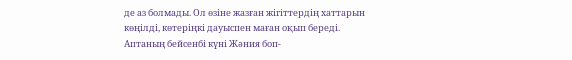де аз болмады. Ол өзіне жазған жігіттердің хаттарын көңілді, көтеріңкі дауыспен маған оқып береді. Аптаның бейсенбі күні Жәния боп-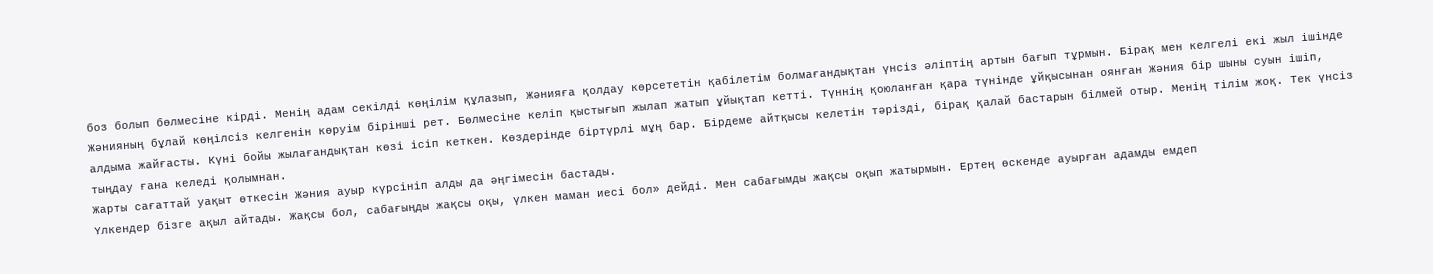боз болып бөлмесіне кірді. Менің адам секілді көңілім құлазып, Жәнияға қолдау көрсететін қабілетім болмағандықтан үнсіз әліптің артын бағып тұрмын. Бірақ мен келгелі екі жыл ішінде Жәнияның бұлай көңілсіз келгенін көруім бірінші рет. Бөлмесіне келіп қыстығып жылап жатып ұйықтап кетті. Түннің қоюланған қара түнінде ұйқысынан оянған Жәния бір шыны суын ішіп, алдыма жайғасты. Күні бойы жылағандықтан көзі ісіп кеткен. Көздерінде біртүрлі мұң бар. Бірдеме айтқысы келетін тәрізді, бірақ қалай бастарын білмей отыр. Менің тілім жоқ. Тек үнсіз тыңдау ғана келеді қолымнан.
Жарты сағаттай уақыт өткесін Жәния ауыр күрсініп алды да әңгімесін бастады.
Үлкендер бізге ақыл айтады. Жақсы бол, сабағыңды жақсы оқы, үлкен маман иесі бол» дейді. Мен сабағымды жақсы оқып жатырмын. Ертең өскенде ауырған адамды емдеп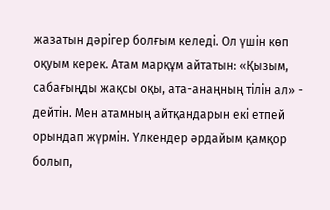жазатын дәрігер болғым келеді. Ол үшін көп оқуым керек. Атам марқұм айтатын: «Қызым, сабағыңды жақсы оқы, ата-анаңның тілін ал» - дейтін. Мен атамның айтқандарын екі етпей орындап жүрмін. Үлкендер әрдайым қамқор болып,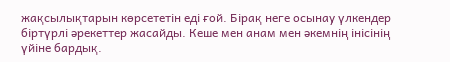жақсылықтарын көрсететін еді ғой. Бірақ неге осынау үлкендер біртүрлі әрекеттер жасайды. Кеше мен анам мен әкемнің інісінің үйіне бардық.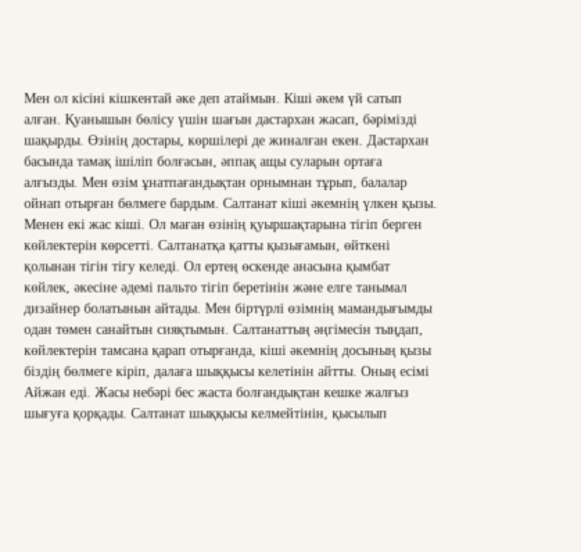Мен ол кісіні кішкентай әке деп атаймын. Кіші әкем үй сатып алған. Қуанышын бөлісу үшін шағын дастархан жасап, бәрімізді шақырды. Өзінің достары, көршілері де жиналған екен. Дастархан басында тамақ ішіліп болғасын, әппақ ащы суларын ортаға алғызды. Мен өзім ұнатпағандықтан орнымнан тұрып, балалар ойнап отырған бөлмеге бардым. Салтанат кіші әкемнің үлкен қызы. Менен екі жас кіші. Ол маған өзінің қуыршақтарына тігіп берген көйлектерін көрсетті. Салтанатқа қатты қызығамын, өйткені қолынан тігін тігу келеді. Ол ертең өскенде анасына қымбат көйлек, әкесіне әдемі пальто тігіп беретінін және елге танымал дизайнер болатынын айтады. Мен біртүрлі өзімнің мамандығымды одан төмен санайтын сияқтымын. Салтанаттың әңгімесін тыңдап, көйлектерін тамсана қарап отырғанда, кіші әкемнің досының қызы біздің бөлмеге кіріп, далаға шыққысы келетінін айтты. Оның есімі Айжан еді. Жасы небәрі бес жаста болғандықтан кешке жалғыз шығуға қорқады. Салтанат шыққысы келмейтінін, қысылып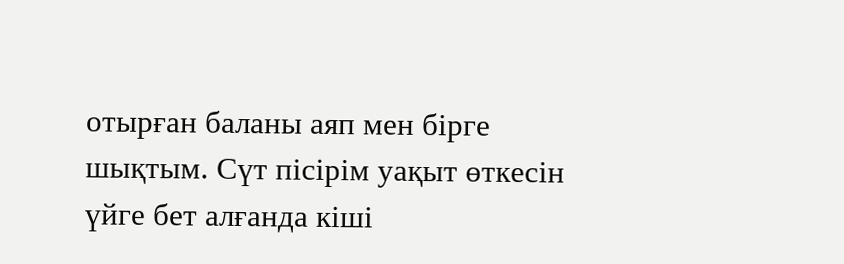отырған баланы аяп мен бірге шықтым. Сүт пісірім уақыт өткесін үйге бет алғанда кіші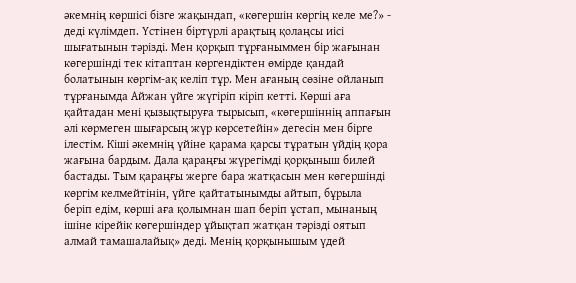әкемнің көршісі бізге жақындап, «көгершін көргің келе ме?» - деді күлімдеп. Үстінен біртүрлі арақтың қолаңсы иісі шығатынын тәрізді. Мен қорқып тұрғаныммен бір жағынан көгершінді тек кітаптан көргендіктен өмірде қандай болатынын көргім-ақ келіп тұр. Мен ағаның сөзіне ойланып тұрғанымда Айжан үйге жүгіріп кіріп кетті. Көрші аға қайтадан мені қызықтыруға тырысып, «көгершіннің аппағын әлі көрмеген шығарсың жүр көрсетейін» дегесін мен бірге ілестім. Кіші әкемнің үйіне қарама қарсы тұратын үйдің қора жағына бардым. Дала қараңғы жүрегімді қорқыныш билей бастады. Тым қараңғы жерге бара жатқасын мен көгершінді көргім келмейтінін, үйге қайтатынымды айтып, бұрыла беріп едім, көрші аға қолымнан шап беріп ұстап, мынаның ішіне кірейік көгершіндер ұйықтап жатқан тәрізді оятып алмай тамашалайық» деді. Менің қорқынышым үдей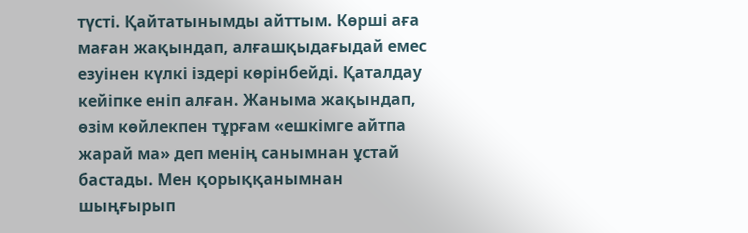түсті. Қайтатынымды айттым. Көрші аға маған жақындап, алғашқыдағыдай емес езуінен күлкі іздері көрінбейді. Қаталдау кейіпке еніп алған. Жаныма жақындап, өзім көйлекпен тұрғам «ешкімге айтпа жарай ма» деп менің санымнан ұстай бастады. Мен қорыққанымнан шыңғырып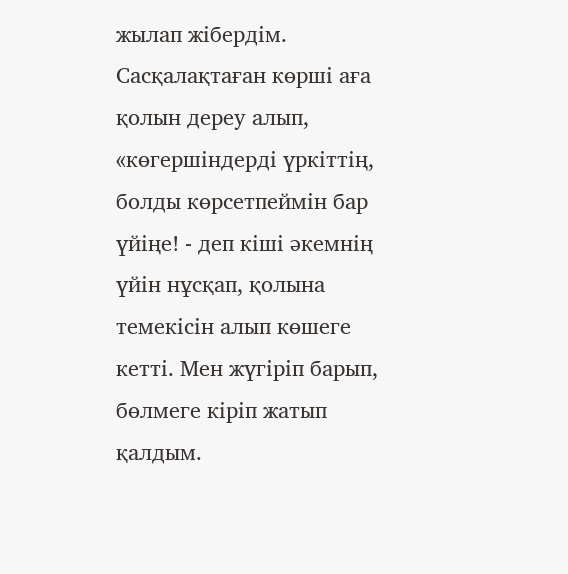жылап жібердім. Сасқалақтаған көрші аға қолын дереу алып, «көгершіндерді үркіттің, болды көрсетпеймін бар үйіңе! - деп кіші әкемнің үйін нұсқап, қолына темекісін алып көшеге кетті. Мен жүгіріп барып, бөлмеге кіріп жатып қалдым.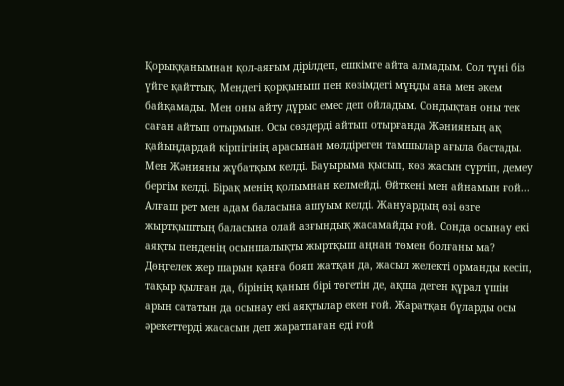Қорыққанымнан қол-аяғым дірілдеп, ешкімге айта алмадым. Сол түні біз үйге қайттық. Мендегі қорқыныш пен көзімдегі мұңды ана мен әкем байқамады. Мен оны айту дұрыс емес деп ойладым. Сондықтан оны тек саған айтып отырмын. Осы сөздерді айтып отырғанда Жәнияның ақ қайыңдардай кірпігінің арасынан мөлдіреген тамшылар ағыла бастады. Мен Жәнияны жұбатқым келді. Бауырыма қысып, көз жасын сүртіп, демеу бергім келді. Бірақ менің қолымнан келмейді. Өйткені мен айнамын ғой...
Алғаш рет мен адам баласына ашуым келді. Жануардың өзі өзге жыртқыштың баласына олай азғындық жасамайды ғой. Сонда осынау екі аяқты пенденің осыншалықты жыртқыш аңнан төмен болғаны ма? Дөңгелек жер шарын қанға бояп жатқан да, жасыл желекті орманды кесіп, тақыр қылған да, бірінің қанын бірі төгетін де, ақша деген құрал үшін арын сататын да осынау екі аяқтылар екен ғой. Жаратқан бұларды осы әрекеттерді жасасын деп жаратпаған еді ғой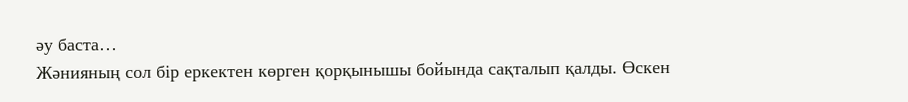әу баста…
Жәнияның сол бір еркектен көрген қорқынышы бойында сақталып қалды. Өскен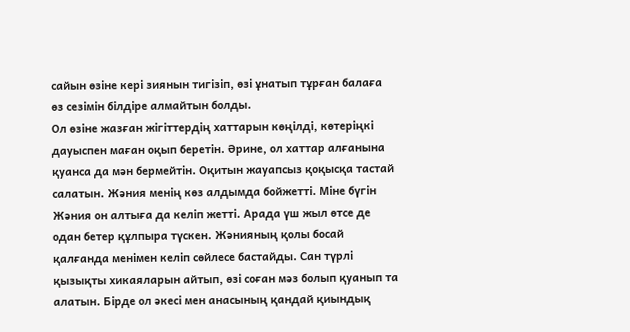сайын өзіне кері зиянын тигізіп, өзі ұнатып тұрған балаға өз сезімін білдіре алмайтын болды.
Ол өзіне жазған жігіттердің хаттарын көңілді, көтеріңкі дауыспен маған оқып беретін. Әрине, ол хаттар алғанына қуанса да мән бермейтін. Оқитын жауапсыз қоқысқа тастай салатын. Жәния менің көз алдымда бойжетті. Міне бүгін Жәния он алтыға да келіп жетті. Арада үш жыл өтсе де одан бетер құлпыра түскен. Жәнияның қолы босай қалғанда менімен келіп сөйлесе бастайды. Сан түрлі қызықты хикаяларын айтып, өзі соған мәз болып қуанып та алатын. Бірде ол әкесі мен анасының қандай қиындық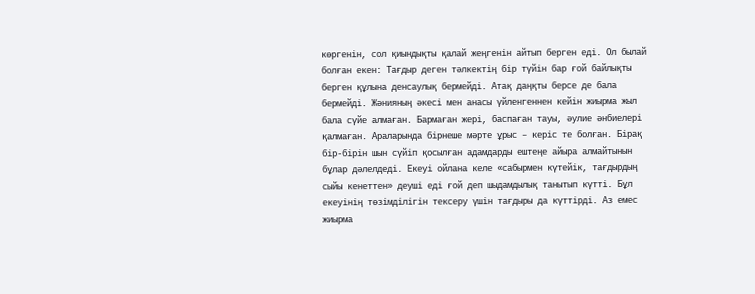көргенін, сол қиындықты қалай жеңгенін айтып берген еді. Ол былай болған екен: Тағдыр деген тәлкектің бір түйін бар ғой байлықты берген құлына денсаулық бермейді. Атақ даңқты берсе де бала бермейді. Жәнияның әкесі мен анасы үйленгеннен кейін жиырма жыл бала сүйе алмаған. Бармаған жері, баспаған тауы, әулие әнбиелері қалмаған. Араларында бірнеше мәрте ұрыс – керіс те болған. Бірақ бір-бірін шын сүйіп қосылған адамдарды ештеңе айыра алмайтынын бұлар дәлелдеді. Екеуі ойлана келе «сабырмен күтейік, тағдырдың сыйы кенеттен» деуші еді ғой деп шыдамдылық танытып күтті. Бұл екеуінің төзімділігін тексеру үшін тағдыры да күттірді. Аз емес жиырма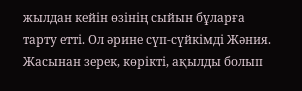жылдан кейін өзінің сыйын бұларға тарту етті. Ол әрине сүп-сүйкімді Жәния. Жасынан зерек, көрікті, ақылды болып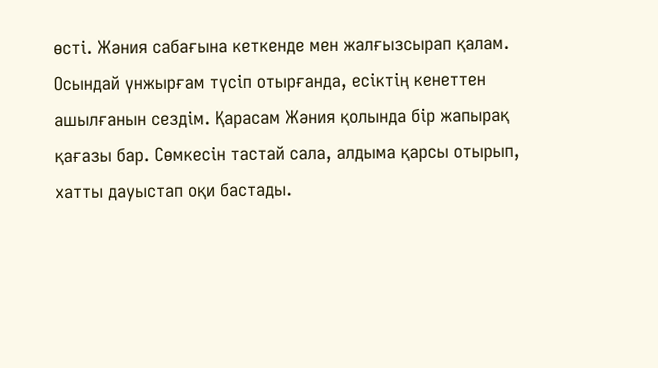өсті. Жәния сабағына кеткенде мен жалғызсырап қалам. Осындай үнжырғам түсіп отырғанда, есіктің кенеттен ашылғанын сездім. Қарасам Жәния қолында бір жапырақ қағазы бар. Сөмкесін тастай сала, алдыма қарсы отырып, хатты дауыстап оқи бастады.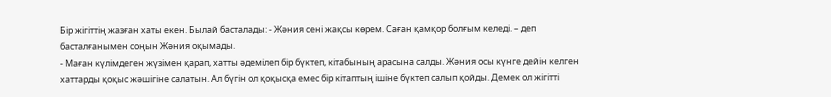Бір жігіттің жазған хаты екен. Былай басталады: - Жәния сені жақсы көрем. Саған қамқор болғым келеді. – деп басталғанымен соңын Жәния оқымады.
- Маған күлімдеген жүзімен қарап, хатты әдемілеп бір бүктеп, кітабының арасына салды. Жәния осы күнге дейін келген хаттарды қоқыс жәшігіне салатын. Ал бүгін ол қоқысқа емес бір кітаптың ішіне бүктеп салып қойды. Демек ол жігітті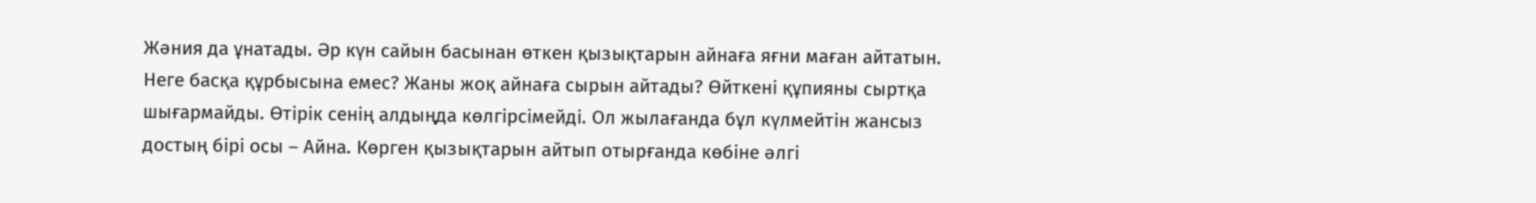Жәния да ұнатады. Әр күн сайын басынан өткен қызықтарын айнаға яғни маған айтатын. Неге басқа құрбысына емес? Жаны жоқ айнаға сырын айтады? Өйткені құпияны сыртқа шығармайды. Өтірік сенің алдыңда көлгірсімейді. Ол жылағанда бұл күлмейтін жансыз достың бірі осы – Айна. Көрген қызықтарын айтып отырғанда көбіне әлгі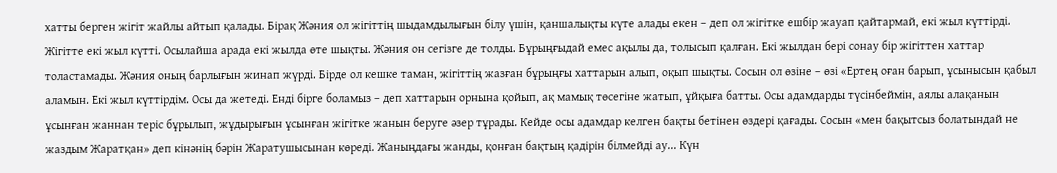хатты берген жігіт жайлы айтып қалады. Бірақ Жәния ол жігіттің шыдамдылығын білу үшін, қаншалықты күте алады екен – деп ол жігітке ешбір жауап қайтармай, екі жыл күттірді. Жігітте екі жыл күтті. Осылайша арада екі жылда өте шықты. Жәния он сегізге де толды. Бұрыңғыдай емес ақылы да, толысып қалған. Екі жылдан бері сонау бір жігіттен хаттар толастамады. Жәния оның барлығын жинап жүрді. Бірде ол кешке таман, жігіттің жазған бұрыңғы хаттарын алып, оқып шықты. Сосын ол өзіне – өзі «Ертең оған барып, ұсынысын қабыл аламын. Екі жыл күттірдім. Осы да жетеді. Енді бірге боламыз – деп хаттарын орнына қойып, ақ мамық төсегіне жатып, ұйқыға батты. Осы адамдарды түсінбеймін, аялы алақанын ұсынған жаннан теріс бұрылып, жұдырығын ұсынған жігітке жанын беруге әзер тұрады. Кейде осы адамдар келген бақты бетінен өздері қағады. Сосын «мен бақытсыз болатындай не жаздым Жаратқан» деп кінәнің бәрін Жаратушысынан көреді. Жаныңдағы жанды, қонған бақтың қадірін білмейді ау... Күн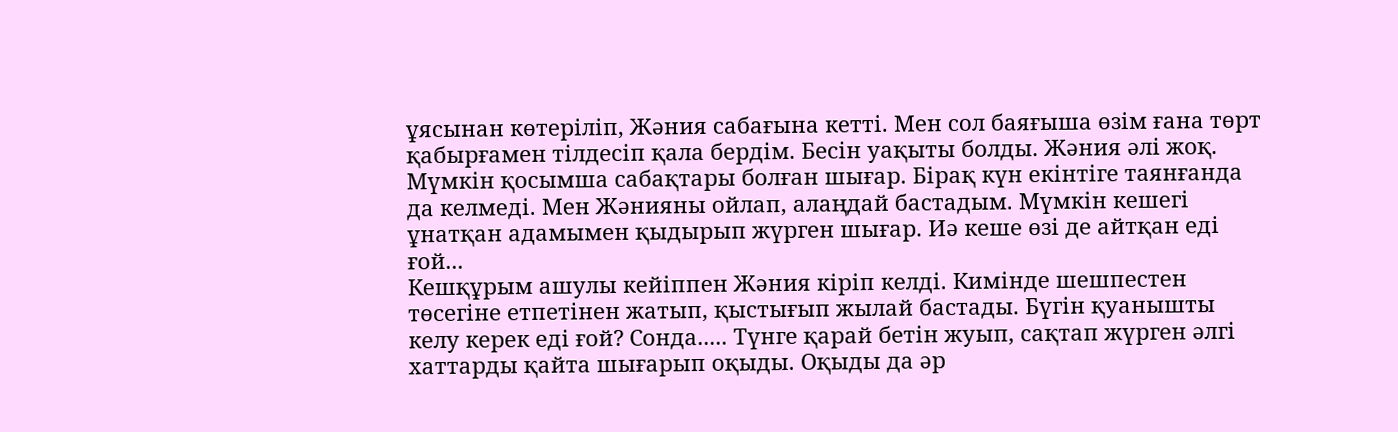ұясынан көтеріліп, Жәния сабағына кетті. Мен сол баяғыша өзім ғана төрт қабырғамен тілдесіп қала бердім. Бесін уақыты болды. Жәния әлі жоқ. Мүмкін қосымша сабақтары болған шығар. Бірақ күн екінтіге таянғанда да келмеді. Мен Жәнияны ойлап, алаңдай бастадым. Мүмкін кешегі ұнатқан адамымен қыдырып жүрген шығар. Иә кеше өзі де айтқан еді ғой...
Кешқұрым ашулы кейіппен Жәния кіріп келді. Кимінде шешпестен төсегіне етпетінен жатып, қыстығып жылай бастады. Бүгін қуанышты келу керек еді ғой? Сонда..... Түнге қарай бетін жуып, сақтап жүрген әлгі хаттарды қайта шығарып оқыды. Оқыды да әр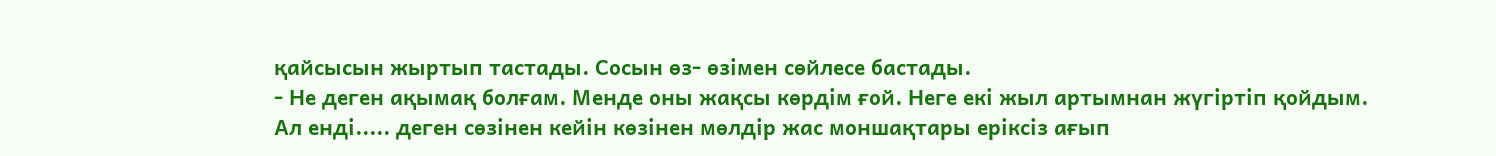қайсысын жыртып тастады. Сосын өз- өзімен сөйлесе бастады.
- Не деген ақымақ болғам. Менде оны жақсы көрдім ғой. Неге екі жыл артымнан жүгіртіп қойдым. Ал енді..... деген сөзінен кейін көзінен мөлдір жас моншақтары еріксіз ағып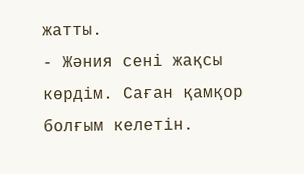жатты.
- Жәния сені жақсы көрдім. Саған қамқор болғым келетін.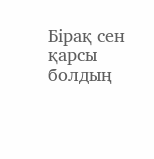Бірақ сен қарсы болдың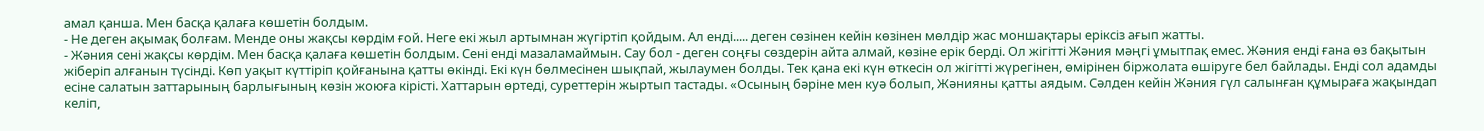амал қанша. Мен басқа қалаға көшетін болдым.
- Не деген ақымақ болғам. Менде оны жақсы көрдім ғой. Неге екі жыл артымнан жүгіртіп қойдым. Ал енді..... деген сөзінен кейін көзінен мөлдір жас моншақтары еріксіз ағып жатты.
- Жәния сені жақсы көрдім. Мен басқа қалаға көшетін болдым. Сені енді мазаламаймын. Сау бол - деген соңғы сөздерін айта алмай, көзіне ерік берді. Ол жігітті Жәния мәңгі ұмытпақ емес. Жәния енді ғана өз бақытын жіберіп алғанын түсінді. Көп уақыт күттіріп қойғанына қатты өкінді. Екі күн бөлмесінен шықпай, жылаумен болды. Тек қана екі күн өткесін ол жігітті жүрегінен, өмірінен біржолата өшіруге бел байлады. Енді сол адамды есіне салатын заттарының барлығының көзін жоюға кірісті. Хаттарын өртеді, суреттерін жыртып тастады. «Осының бәріне мен куә болып, Жәнияны қатты аядым. Сәлден кейін Жәния гүл салынған құмыраға жақындап келіп,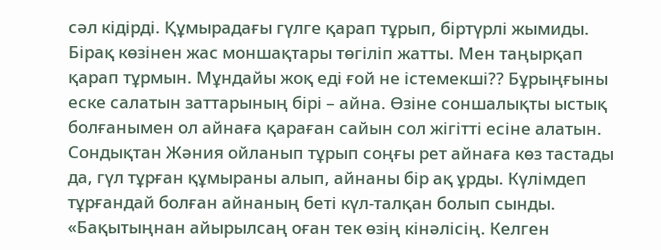сәл кідірді. Құмырадағы гүлге қарап тұрып, біртүрлі жымиды. Бірақ көзінен жас моншақтары төгіліп жатты. Мен таңырқап қарап тұрмын. Мұндайы жоқ еді ғой не істемекші?? Бұрыңғыны еске салатын заттарының бірі – айна. Өзіне соншалықты ыстық болғанымен ол айнаға қараған сайын сол жігітті есіне алатын. Сондықтан Жәния ойланып тұрып соңғы рет айнаға көз тастады да, гүл тұрған құмыраны алып, айнаны бір ақ ұрды. Күлімдеп тұрғандай болған айнаның беті күл-талқан болып сынды. «Бақытыңнан айырылсаң оған тек өзің кінәлісің. Келген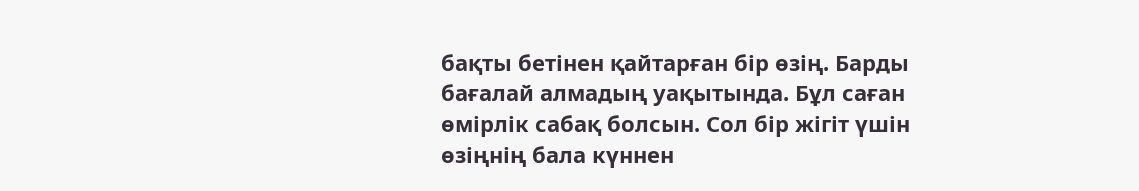бақты бетінен қайтарған бір өзің. Барды бағалай алмадың уақытында. Бұл саған өмірлік сабақ болсын. Сол бір жігіт үшін өзіңнің бала күннен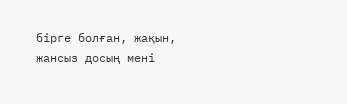бірге болған, жақын, жансыз досың мені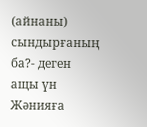(айнаны) сындырғаның ба?- деген ащы үн Жәнияға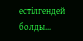естілгендей болды…